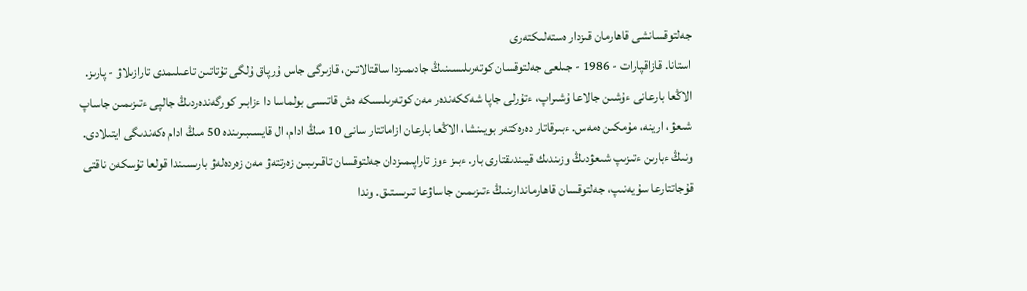جەلتوقسانشى قاھارمان قىزدار ەستەلىكتەرى
استانا. قازاقپارات - 1986 - جىلعى جەلتوقسان كوتەرىلىسىنىڭ جادىمىزدا ساقتالاتىن، قازىرگى جاس ۇرپاق ۇلگى تۇتاتىن تاعىلىمدى تارازىلاۋ - پارىز.
الاڭعا بارعانى ءۇشىن جالاعا ۇشىراپ، ءتۇرلى جاپا شەككەندەر مەن كوتەرىلىسكە ەش قاتىسى بولماسا دا ءزابىر كورگەندەردىڭ جالپى ءتىزىمىن جاساپ شىعۋ، ارينە، مۇمكىن ەمەس. ءبىرقاتار دەرەكتەر بويىنشا، الاڭعا بارعان ازاماتتار سانى 10 مىڭ ادام، ال قايسىبىرىندە 50 مىڭ ادام ەكەندىگى ايتىلادى.
ونىڭ ءبارىن ءتىزىپ شىعۋدىڭ وزىندىك قيىندىقتارى بار. ءبىز ءوز تاراپىمىزدان جەلتوقسان تاقىرىبىن زەرتتەۋ مەن زەردەلەۋ بارىسىندا قولعا تۇسكەن ناقتى قۇجاتتارعا سۇيەنىپ، جەلتوقسان قاهارماندارىنىڭ ءتىزىمىن جاساۋعا تىرىستىق. وندا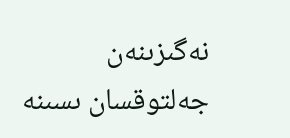نەگىزىنەن جەلتوقسان ىسىنە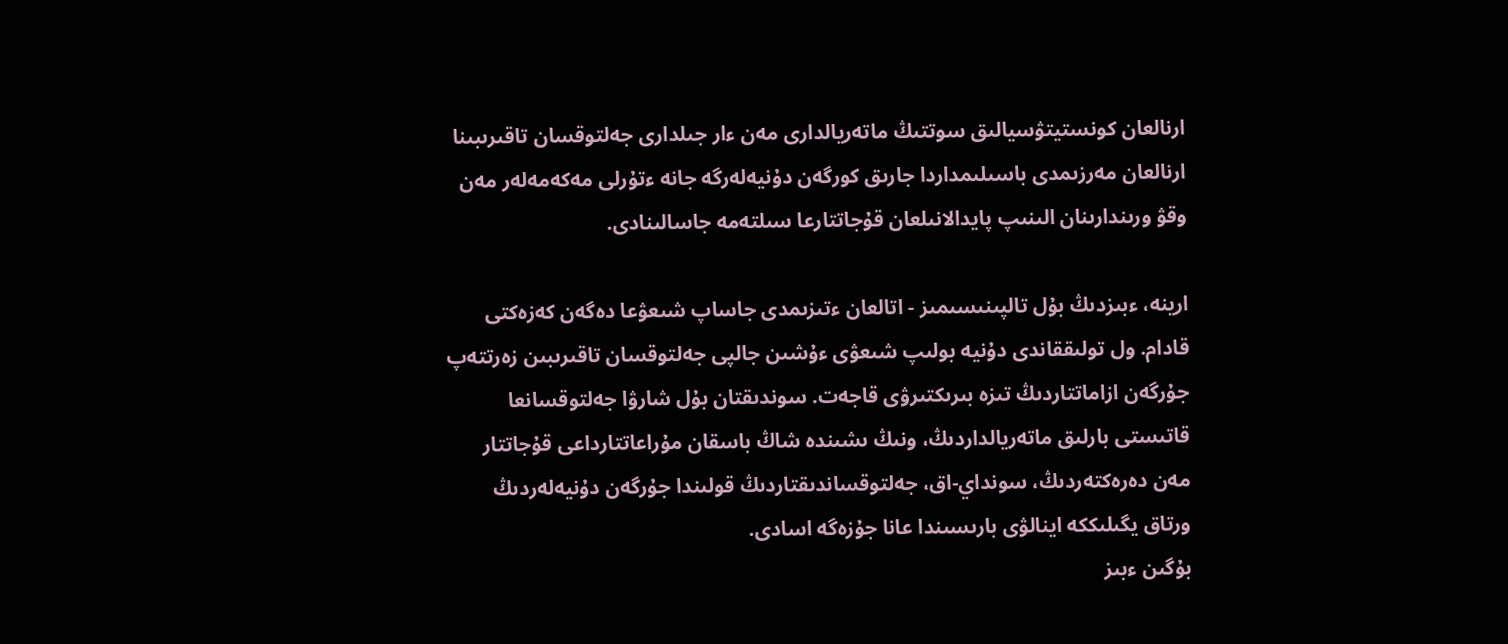ارنالعان كونستيتۋسيالىق سوتتىڭ ماتەريالدارى مەن ءار جىلدارى جەلتوقسان تاقىرىبىنا ارنالعان مەرزىمدى باسىلىمداردا جارىق كورگەن دۇنيەلەرگە جانە ءتۇرلى مەكەمەلەر مەن وقۋ ورىندارىنان الىنىپ پايدالانىلعان قۇجاتتارعا سىلتەمە جاسالىنادى.

ارينە، ءبىزدىڭ بۇل تالپىنىسىمىز - اتالعان ءتىزىمدى جاساپ شىعۋعا دەگەن كەزەكتى قادام. ول تولىققاندى دۇنيە بولىپ شىعۋى ءۇشىن جالپى جەلتوقسان تاقىرىبىن زەرتتەپ جۇرگەن ازاماتتاردىڭ تىزە بىرىكتىرۋى قاجەت. سوندىقتان بۇل شارۋا جەلتوقسانعا قاتىستى بارلىق ماتەريالداردىڭ، ونىڭ ىشىندە شاڭ باسقان مۇراعاتتارداعى قۇجاتتار مەن دەرەكتەردىڭ، سونداي-اق، جەلتوقساندىقتاردىڭ قولىندا جۇرگەن دۇنيەلەردىڭ ورتاق يگىلىككە اينالۋى بارىسىندا عانا جۇزەگە اسادى.
بۇگىن ءبىز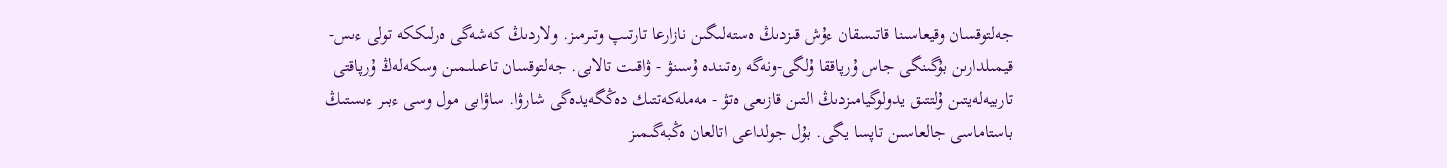جەلتوقسان وقيعاسىنا قاتىسقان ءۇش قىزدىڭ ەستەلىگىن نازارعا تارتىپ وتىرمىز. ولاردىڭ كەشەگى ەرلىككە تولى ءىس-قيمىلدارىن بۇگىنگى جاس ۇرپاققا ۇلگى-ونەگە رەتىندە ۇسىنۋ - ۋاقىت تالابى. جەلتوقسان تاعىلىمىن وسكەلەڭ ۇرپاقتى تاربيەلەيتىن ۇلتتىق يدولوگيامىزدىڭ التىن قازىعى ەتۋ - مەملەكەتتىك دەڭگەيدەگى شارۋا. ساۋابى مول وسى ءبىر ءىستىڭ باستاماسى جالعاسىن تاپسا يگى. بۇل جولداعى اتالعان ەڭبەگىمىز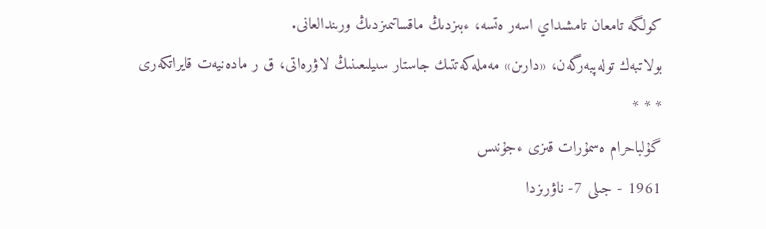كولگە تامعان تامشىداي اسەر ەتسە، ءبىزدىڭ ماقساتىمىزدىڭ ورىندالعانى.
بولاتبەك تولەپبەرگەن، «دارىن» مەملەكەتتىك جاستار سىيلىعىنىڭ لاۋرەاتى، ق ر مادەنيەت قايراتكەرى
* * *
گۇلباحرام ەسمۇرات قىزى ءجۇنىس
1961 - جىلى 7- ناۋرىزدا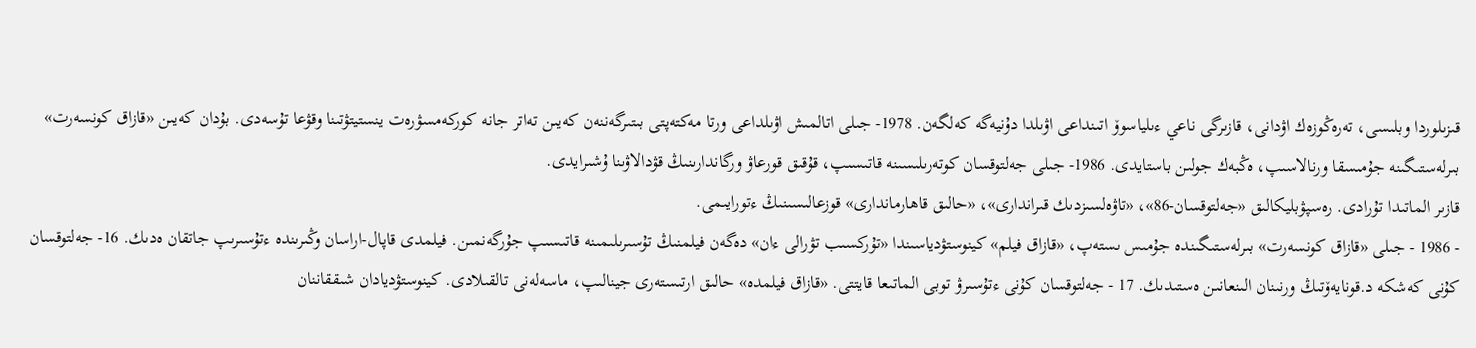قىزىلوردا وبلىسى، تەرەڭوزەك اۋدانى، قازىرگى ناعي ءىلياسوۆ اتىنداعى اۋىلدا دۇنيەگە كەلگەن. 1978- جىلى اتالمىش اۋىلداعى ورتا مەكتەپتى بىتىرگەننەن كەيىن تەاتر جانە كوركەمسۋرەت ينستيتۋتىنا وقۋعا تۇسەدى. بۇدان كەيىن «قازاق كونسەرت» بىرلەستىگىنە جۇمىسقا ورنالاسىپ، ەڭبەك جولىن باستايدى. 1986- جىلى جەلتوقسان كوتەرىلىسىنە قاتىسىپ، قۇقىق قورعاۋ ورگاندارىنىڭ قۋدالاۋىنا ۇشىرايدى.
قازىر الماتىدا تۇرادى. رەسپۋبليكالىق «جەلتوقسان-86»، «تاۋەلسىزدىك قىراندارى»، «حالىق قاهارماندارى» قوزعالىسىنىڭ ءتورايىمى.
- 1986 - جىلى «قازاق كونسەرت» بىرلەستىگىندە جۇمىس ىستەپ، «قازاق فيلم» كينوستۋدياسىندا «تۇركسىب تۋرالى ءان» دەگەن فيلمنىڭ تۇسىرىلىمىنە قاتىسىپ جۇرگەنمىن. فيلمدى قاپال-اراسان وڭىرىندە ءتۇسىرىپ جاتقان ەدىك. 16- جەلتوقسان كۇنى كەشكە د.قونايەۆتىڭ ورنىنان الىنعانىن ەستىدىك. 17 - جەلتوقسان كۇنى ءتۇسىرۋ توبى الماتىعا قايتتى. «قازاق فيلمدە» حالىق ارتىستەرى جينالىپ، ماسەلەنى تالقىلادى. كينوستۋديادان شىققاننان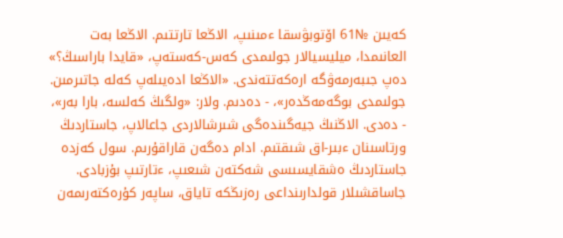كەيىن №61 اۆتوبۋسقا ءمىنىپ، الاڭعا تارتتىم. الاڭعا بەت العانىمدا، ميليسيالار جولىمدى كەس-كەستەپ، «قايدا باراسىڭ؟» دەپ جىبەرمەۋگە ارەكەتتەندى. «الاڭعا ادەيىلەپ كەلە جاتىرمىن. جولىمدى بوگەمەڭدەر»، - دەدىم. ولار: «ولگىڭ كەلسە، بارا بەر»، - دەدى. الاڭنىڭ جيەگىندەگى شىرشالاردى جاعالاپ، جاستاردىڭ ورتاسىنان ءبىر-اق شىقتىم. ادام دەگەن قاراقۇرىم. سول كەزدە جاستاردىڭ ەشقايسىسى شەكتەن شىعىپ، ءتارتىپ بۇزبادى. جاساقشىلار قولدارىنداعى رەزىڭكە تاياق، ساپەر كۇرەكتەرىمەن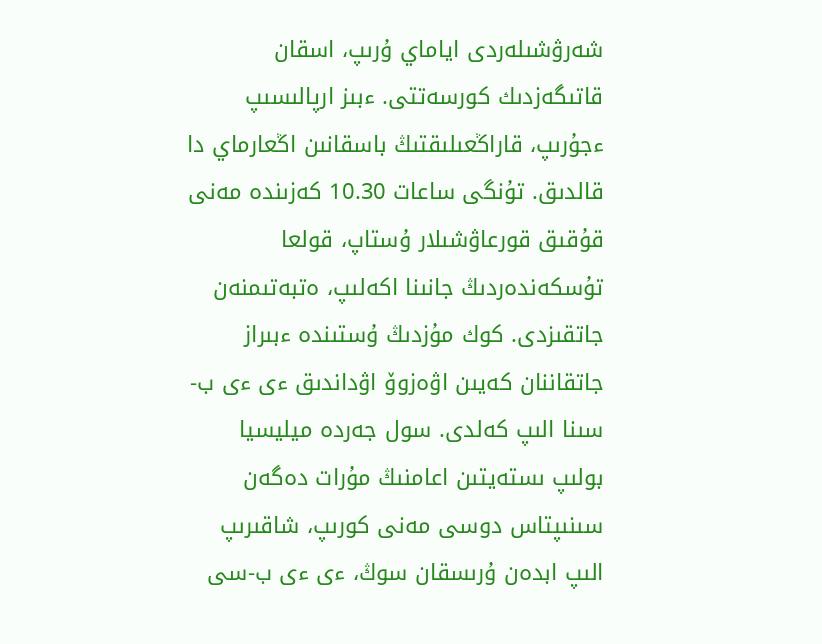شەرۋشىلەردى اياماي ۇرىپ، اسقان قاتىگەزدىك كورسەتتى. ءبىز ارپالىسىپ ءجۇرىپ، قاراڭعىلىقتىڭ باسقانىن اڭعارماي دا قالدىق. تۇنگى ساعات 10.30 كەزىندە مەنى قۇقىق قورعاۋشىلار ۇستاپ، قولعا تۇسكەندەردىڭ جانىنا اكەلىپ، ەتبەتىمنەن جاتقىزدى. كوك مۇزدىڭ ۇستىندە ءبىراز جاتقاننان كەيىن اۋەزوۆ اۋداندىق ءى ءى ب-سىنا الىپ كەلدى. سول جەردە ميليسيا بولىپ ىستەيتىن اعامنىڭ مۇرات دەگەن سىنىپتاس دوسى مەنى كورىپ، شاقىرىپ الىپ ابدەن ۇرىسقان سوڭ، ءى ءى ب-سى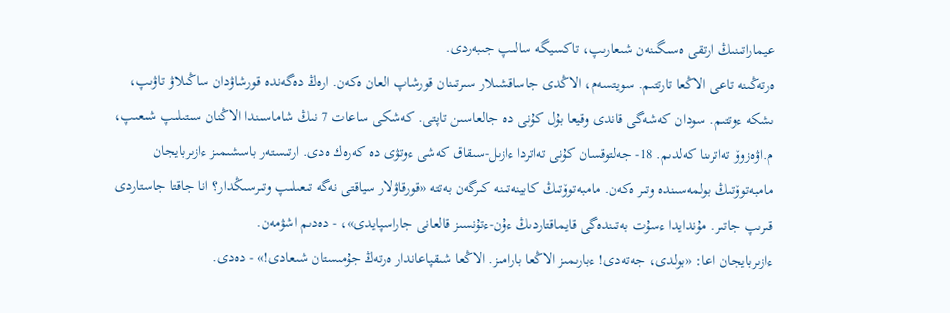عيماراتىنىڭ ارتقى ەسىگىنەن شىعارىپ، تاكسيگە سالىپ جىبەردى.
ەرتەڭىنە تاعى الاڭعا تارتتىم. سويتسەم، الاڭدى جاساقشىلار سىرتىنان قورشاپ العان ەكەن. ارەڭ دەگەندە قورشاۋدان ساڭىلاۋ تاۋىپ، ىشكە ءوتتىم. سودان كەشەگى قاندى وقيعا بۇل كۇنى دە جالعاسىن تاپتى. كەشكى ساعات 7 نىڭ شاماسىندا الاڭنان سىتىلىپ شىعىپ، م.اۋەزوۆ تەاترىنا كەلدىم. 18- جەلتوقسان كۇنى تەاتردا ءازىل-سىقاق كەشى ءوتۋى دە كەرەك ەدى. ارتىستەر باسشىمىز ءازىربايجان مامبەتوۆتىڭ بولمەسىندە وتىر ەكەن. مامبەتوۆتىڭ كابينەتىنە كىرگەن بەتتە «قورقاۋلار سياقتى نەگە تىعىلىپ وتىرسىڭدار؟ انا جاقتا جاستاردى قىرىپ جاتىر. مۇندايدا ءسۇت بەتىندەگى قايماقتاردىڭ ءۇن-ءتۇنسىز قالعانى جاراسپايدى»، - دەدىم اشۋمەن.
ءازىربايجان اعا: «بولدى، جەتەدى! ءبارىمىز الاڭعا بارامىز. الاڭعا شىقپاعاندار ەرتەڭ جۇمىستان شىعادى!» - دەدى.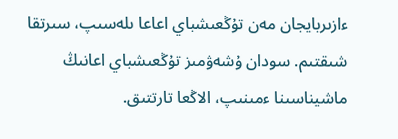ءازىربايجان مەن تۇڭعىشباي اعاعا ىلەسىپ، سىرتقا شىقتىم. سودان ۇشەۋمىز تۇڭعىشباي اعانىڭ ماشيناسىنا ءمىنىپ، الاڭعا تارتتىق.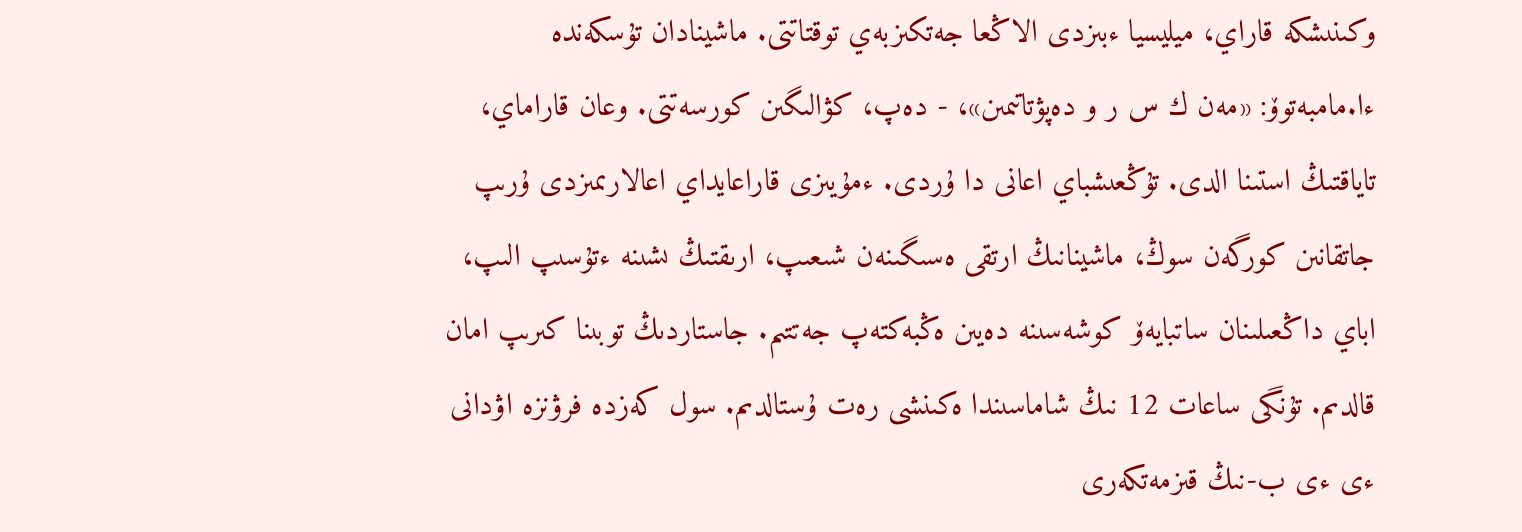وكىنىشكە قاراي، ميليسيا ءبىزدى الاڭعا جەتكىزبەي توقتاتتى. ماشينادان تۇسكەندە ءا.مامبەتوۆ: «مەن ك س ر و دەپۋتاتىمىن»، - دەپ، كۋالىگىن كورسەتتى. وعان قاراماي، تاياقتىڭ استىنا الدى. تۇڭعىشباي اعانى دا ۇردى. ءمۇيىزى قاراعايداي اعالارىمىزدى ۇرىپ جاتقانىن كورگەن سوڭ، ماشينانىڭ ارتقى ەسىگىنەن شىعىپ، ارىقتىڭ ىشىنە ءتۇسىپ الىپ، اباي داڭعىلىنان ساتبايەۆ كوشەسىنە دەيىن ەڭبەكتەپ جەتتىم. جاستاردىڭ توبىنا كىرىپ امان قالدىم. تۇنگى ساعات 12 نىڭ شاماسىندا ەكىنشى رەت ۇستالدىم. سول كەزدە فرۋنزە اۋدانى ءى ءى ب-نىڭ قىزمەتكەرى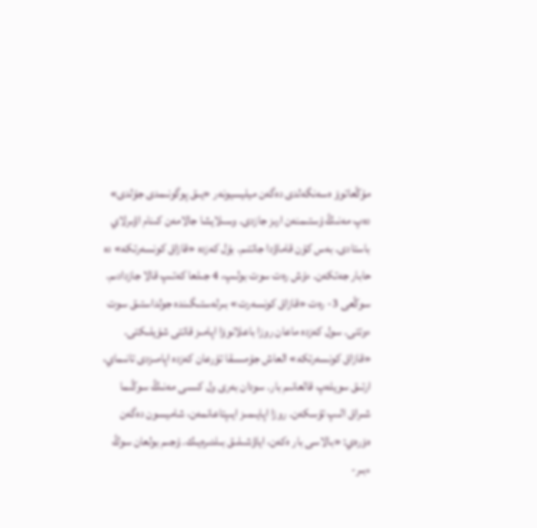مۇڭعاتوۆ ەسەنگەلدى دەگەن ميليسيونەر «يىق پوگونىمدى جۇلدى» دەپ مەنىڭ ۇستىمنەن ارىز جازدى. وسىلايشا جالامەن كىنام اۋىرلاي باستادى. بەس كۇن قاماۋدا جاتتىم. بۇل كەزدە «قازاق كونسەرتكە» دە حابار جەتكەن. ءۇش رەت سوت بولىپ، 4 جىلعا كەتىپ قالا جازدادىم. سوڭعى 3- رەت «قازاق كونسەرت» بىرلەستىگىندە جولداستىق سوت ءوتتى. سول كەزدە ماعان روزا باعلانوۆا اپامىز قاتتى شۇيلىكتى. «قازاق كونسەرتكە» العاش جۇمىسقا تۇرعان كەزدە اپامىزدى تانىماي، ارتىق سويلەپ قالعانىم بار. سودان بەرى ول كىسى مەنىڭ سوڭىما شىراق الىپ تۇسكەن. روزا اپايىمىز ايىپتاعانمەن، شاميسون دەگەن ەۆرەي: «بالاسى بار ەكەن، اياۋشىلىق بىلدىرەيىك. ۇجىم بولعان سوڭ ءبىر-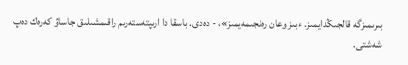بىرىمىزگە قالجىڭدايمىز. ءبىز وعان رەنجىمەيمىز»، - دەدى. باسقا دا ارىپتەستەرىم راقىمشىلىق جاساۋ كەرەك دەپ شەشتى.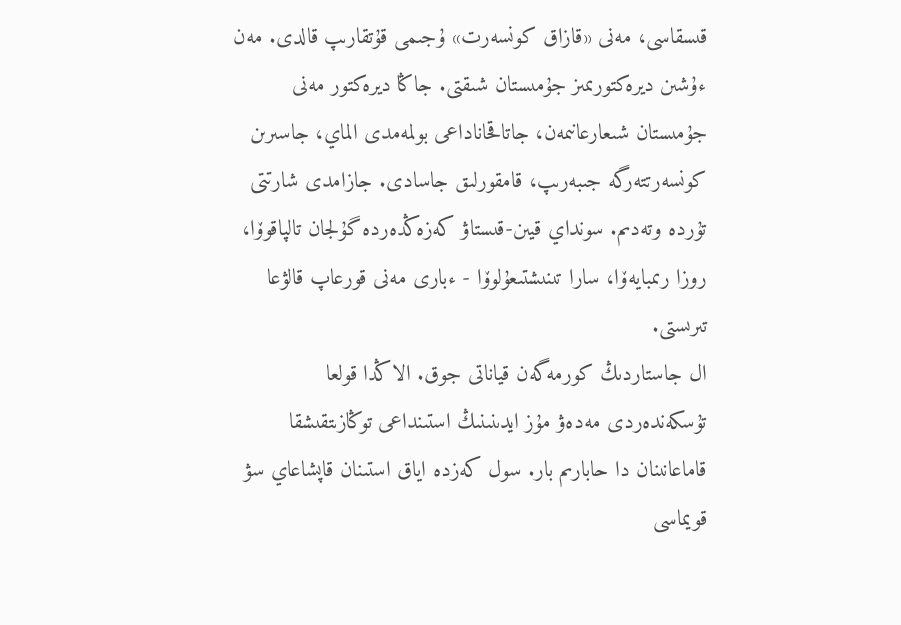قىسقاسى، مەنى «قازاق كونسەرت» ۇجىمى قۇتقارىپ قالدى. مەن ءۇشىن ديرەكتورىمىز جۇمىستان شىقتى. جاڭا ديرەكتور مەنى جۇمىستان شىعارعانىمەن، جاتاقحاناداعى بولمەمدى الماي، جاسىرىن كونسەرتتەرگە جىبەرىپ، قامقورلىق جاسادى. جازامدى شارتتى تۇردە وتەدىم. سونداي قيىن-قىستاۋ كەزەڭدەردە گۇلجان تالپاقوۆا، روزا رىمبايەۆا، سارا تىنىشتىعۇلوۆا - ءبارى مەنى قورعاپ قالۋعا تىرىستى.
ال جاستاردىڭ كورمەگەن قياناتى جوق. الاڭدا قولعا تۇسكەندەردى مەدەۋ مۇز ايدىنىنىڭ استىنداعى توڭازىتقىشقا قاماعانىنان دا حابارىم بار. سول كەزدە اياق استىنان قاپشاعاي سۋ قويماسى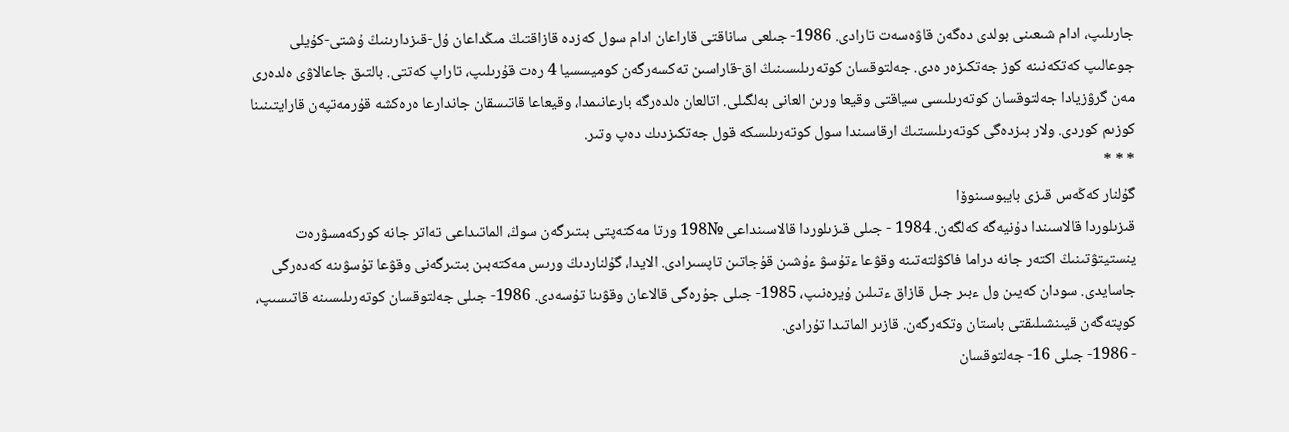جارىلىپ، ادام شىعىنى بولدى دەگەن قاۋەسەت تارادى. 1986- جىلعى ساناقتى قاراعان ادام سول كەزدە قازاقتىڭ مىڭداعان ۇل-قىزدارىنىڭ ۇشتى-كۇيلى جوعالىپ كەتكەنىنە كوز جەتكىزەر ەدى. جەلتوقسان كوتەرىلىسىنىڭ اق-قاراسىن تەكسەرگەن كوميسسيا 4 رەت قۇرىلىپ، تاراپ كەتتى. بالتىق جاعالاۋى ەلدەرى مەن گرۋزيادا جەلتوقسان كوتەرىلىسى سياقتى وقيعا ورىن العانى بەلگىلى. اتالعان ەلدەرگە بارعانىمدا، وقيعاعا قاتىسقان جاندارعا ەرەكشە قۇرمەتپەن قارايتىنىنا كوزىم كوردى. ولار بىزدەگى كوتەرىلىستىڭ ارقاسىندا سول كوتەرىلىسكە قول جەتكىزدىك دەپ وتىر.
* * *
گۇلنار كەڭەس قىزى بايبوسىنوۆا
قىزىلوردا قالاسىندا دۇنيەگە كەلگەن. 1984 - جىلى قىزىلوردا قالاسىنداعى №198 ورتا مەكتەپتى بىتىرگەن سوڭ، الماتىداعى تەاتر جانە كوركەمسۋرەت ينستيتۋتىنىڭ اكتەر جانە دراما فاكۋلتەتىنە وقۋعا ءتۇسۋ ءۇشىن قۇجاتىن تاپسىرادى. الايدا، گۇلناردىڭ ورىس مەكتەبىن بىتىرگەنى وقۋعا تۇسۋىنە كەدەرگى جاسايدى. سودان كەيىن ول ءبىر جىل قازاق ءتىلىن ۇيرەنىپ، 1985- جىلى جۇرەگى قالاعان وقۋىنا تۇسەدى. 1986- جىلى جەلتوقسان كوتەرىلىسىنە قاتىسىپ، كوپتەگەن قيىنشىلىقتى باستان وتكەرگەن. قازىر الماتىدا تۇرادى.
- 1986- جىلى 16- جەلتوقسان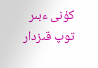كۇنى ءبىر توپ قىزدار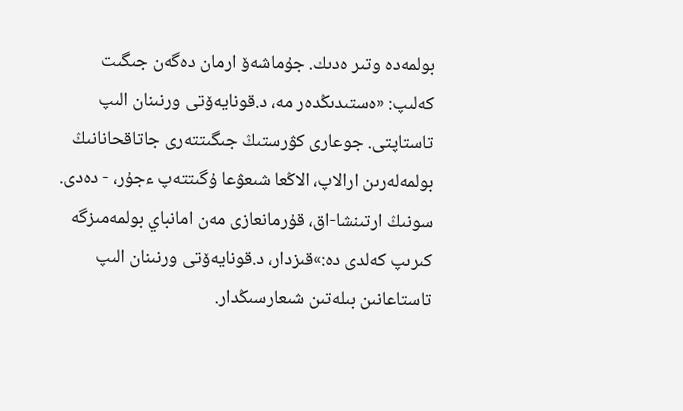بولمەدە وتىر ەدىك. جۇماشەۆ ارمان دەگەن جىگىت كەلىپ: «ەستىدىڭدەر مە، د.قونايەۆتى ورنىنان الىپ تاستاپتى. جوعارى كۋرستىڭ جىگىتتەرى جاتاقحانانىڭ بولمەلەرىن ارالاپ، الاڭعا شىعۋعا ۇگىتتەپ ءجۇر، - دەدى.
سونىڭ ارتىنشا-اق، قۇرمانعازى مەن امانباي بولمەمىزگە كىرىپ كەلدى دە:»قىزدار، د.قونايەۆتى ورنىنان الىپ تاستاعانىن بىلەتىن شىعارسىڭدار.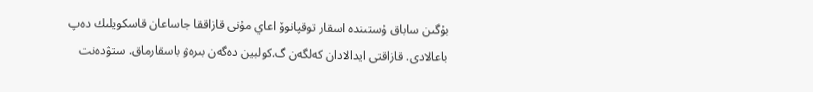بۇگىن ساباق ۇستىندە اسقار توقپانوۆ اعاي مۇنى قازاققا جاساعان قاسكويلىك دەپ باعالادى. قازاقتى ايدالادان كەلگەن گ.كولبين دەگەن بىرەۋ باسقارماق. ستۋدەنت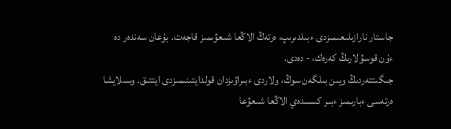جاستار نارازىلىعىمىزدى ءبىلدىرىپ، ەرتەڭ الاڭعا شىعۋىمىز قاجەت. بۇعان سەندەر دە ءۇن قوسۋلارىڭ كەرەك، - دەدى.
جىگىتتەردىڭ ويىن بىلگەن سوڭ، ولاردى ءبىراۋىزدان قولدايتىنىمىزدى ايتتىق. وسىلايشا ەرتەسى ءبارىمىز ءبىر كىسىدەي الاڭعا شىعۋعا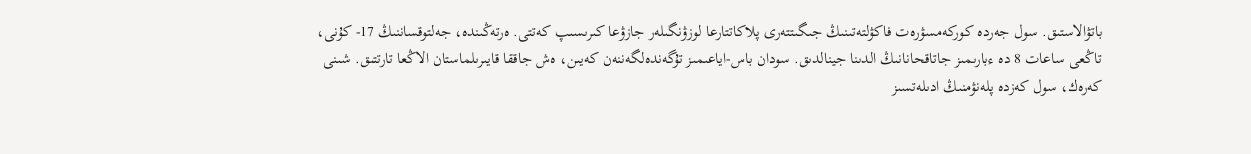باتۋالاستىق. سول جەردە كوركەمسۋرەت فاكۋلتەتىنىڭ جىگىتتەرى پلاكاتتارعا لوزۋنگىلەر جازۋعا كىرىسىپ كەتتى. ەرتەڭىندە، جەلتوقساننىڭ 17- كۇنى، تاڭعى ساعات 8 دە ءبارىمىز جاتاقحانانىڭ الدىنا جينالدىق. سودان باس-اياعىمىز تۇگەندەلگەننەن كەيىن، ەش جاققا قايىرىلماستان الاڭعا تارتتىق. شىنى كەرەك، سول كەزدە پلەنۋمنىڭ ادىلەتسىز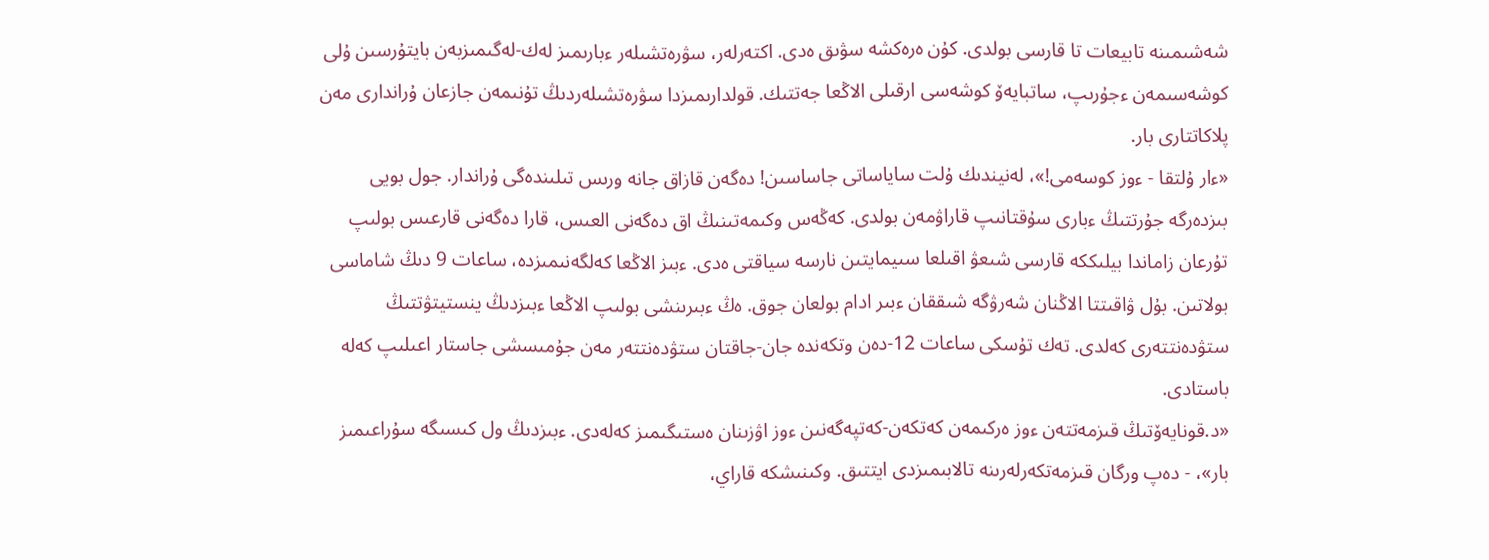شەشىمىنە تابيعات تا قارسى بولدى. كۇن ەرەكشە سۋىق ەدى. اكتەرلەر، سۋرەتشىلەر ءبارىمىز لەك-لەگىمىزبەن بايتۇرسىن ۇلى كوشەسىمەن ءجۇرىپ، ساتبايەۆ كوشەسى ارقىلى الاڭعا جەتتىك. قولدارىمىزدا سۋرەتشىلەردىڭ تۇنىمەن جازعان ۇراندارى مەن پلاكاتتارى بار.
«ءار ۇلتقا - ءوز كوسەمى!»، لەنيندىك ۇلت ساياساتى جاساسىن! دەگەن قازاق جانە ورىس تىلىندەگى ۇراندار. جول بويى بىزدەرگە جۇرتتىڭ ءبارى سۇقتانىپ قاراۋمەن بولدى. كەڭەس وكىمەتىنىڭ اق دەگەنى العىس، قارا دەگەنى قارعىس بولىپ تۇرعان زاماندا بيلىككە قارسى شىعۋ اقىلعا سىيمايتىن نارسە سياقتى ەدى. ءبىز الاڭعا كەلگەنىمىزدە، ساعات 9 دىڭ شاماسى بولاتىن. بۇل ۋاقىتتا الاڭنان شەرۋگە شىققان ءبىر ادام بولعان جوق. ەڭ ءبىرىنشى بولىپ الاڭعا ءبىزدىڭ ينستيتۋتتىڭ ستۋدەنتتەرى كەلدى. تەك تۇسكى ساعات 12-دەن وتكەندە جان-جاقتان ستۋدەنتتەر مەن جۇمىسشى جاستار اعىلىپ كەلە باستادى.
«د.قونايەۆتىڭ قىزمەتتەن ءوز ەركىمەن كەتكەن-كەتپەگەنىن ءوز اۋزىنان ەستىگىمىز كەلەدى. ءبىزدىڭ ول كىسىگە سۇراعىمىز بار»، - دەپ ورگان قىزمەتكەرلەرىنە تالابىمىزدى ايتتىق. وكىنىشكە قاراي،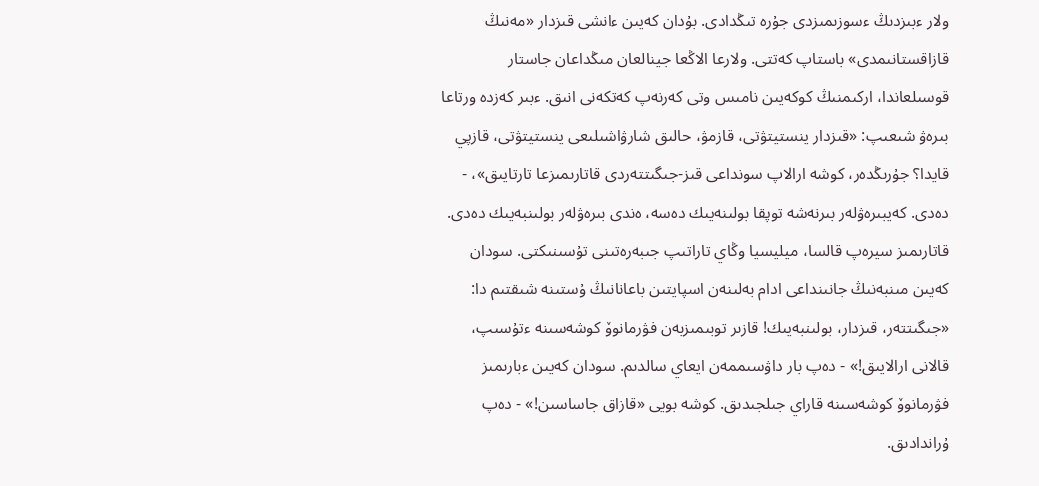ولار ءبىزدىڭ ءسوزىمىزدى جۇرە تىڭدادى. بۇدان كەيىن ءانشى قىزدار «مەنىڭ قازاقستانىمدى» باستاپ كەتتى. ولارعا الاڭعا جينالعان مىڭداعان جاستار قوسىلعاندا، اركىمنىڭ كوكەيىن نامىس وتى كەرنەپ كەتكەنى انىق. ءبىر كەزدە ورتاعا بىرەۋ شىعىپ: «قىزدار ينستيتۋتى، قازمۋ، حالىق شارۋاشىلىعى ينستيتۋتى، قازپي قايدا؟ جۇرىڭدەر، كوشە ارالاپ سونداعى قىز-جىگىتتەردى قاتارىمىزعا تارتايىق»، - دەدى. كەيبىرەۋلەر بىرنەشە توپقا بولىنەيىك دەسە، ەندى بىرەۋلەر بولىنبەيىك دەدى. قاتارىمىز سيرەپ قالسا، ميليسيا وڭاي تاراتىپ جىبەرەتىنى تۇسىنىكتى. سودان كەيىن مىنبەنىڭ جانىنداعى ادام بەلىنەن اسپايتىن باعانانىڭ ۇستىنە شىقتىم دا: «جىگىتتەر، قىزدار، بولىنبەيىك! قازىر توبىمىزبەن فۋرمانوۆ كوشەسىنە ءتۇسىپ، قالانى ارالايىق!» - دەپ بار داۋسىممەن ايعاي سالدىم. سودان كەيىن ءبارىمىز فۋرمانوۆ كوشەسىنە قاراي جىلجىدىق. كوشە بويى «قازاق جاساسىن!» - دەپ ۇراندادىق.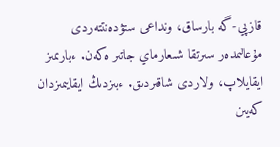قازپي-گە بارساق، ونداعى ستۋدەنتتەردى مۇعالىمدەر سىرتقا شىعارماي جاتىر ەكەن. ءبارىمىز ايقايلاپ، ولاردى شاقىردىق. ءبىزدىڭ ايقايىمىزدان كەيىن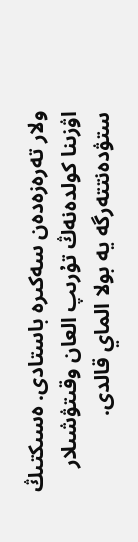ولار تەرەزەدەن سەكىرە باستادى. ەسىكتىڭ اۋزىنا كولدەنەڭ تۇرىپ العان وقىتۋشىلار ستۋدەنتتەرگە يە بولا الماي قالدى.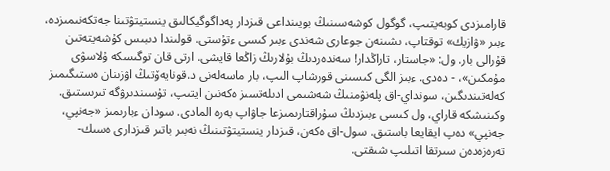قارامىزدى كوبەيتىپ، گوگول كوشەسىنىڭ بويىنداعى قىزدار پەداگوگيكالىق ينستيتۋتىنا جەتكەنىمىزدە، ءبىر «ۋازيك» توقتاپ، ىشىنەن جوعارى شەندى ءبىر كىسى ءتۇستى. قولىندا دىبىس كۇشەيتەتىن قۇرالى بار. ول: «جاستار، تاراڭدار! سەندەردىڭ بۇلارىڭ زاڭعا قايشى. ارتى قان توگىسكە ۇلاسۋى مۇمكىن»، - دەدى. ءبىز الگى كىسىنى قورشاپ الىپ، بار ماسەلەنى د.قونايەۆتىڭ اۋزىنان ەستىگىمىز كەلەتىندىگىن، سونداي-اق پلەنۋمنىڭ شەشىمى ادىلەتسىز ەكەنىن ايتىپ، تۇسىندىرۋگە تىرىستىق. وكىنىشكە قاراي، ول كىسى ءبىزدىڭ سۇراقتارىمىزعا جاۋاپ بەرە المادى. سودان ءبارىمىز «جەنپي، جەنپي» دەپ ايقايعا باستىق. سول-اق ەكەن، قىزدار ينستيتۋتىنىڭ نەبىر باتىر قىزدارى ەسىك-تەرەزەدەن سىرتقا اتىلىپ شىقتى.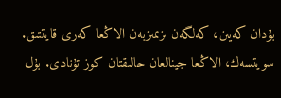بۇدان كەيىن، كەلگەن ىزىمىزبەن الاڭعا كەرى قايتتىق. سويتسەك، الاڭعا جينالعان حالىقتان كوز تۇنادى. بۇل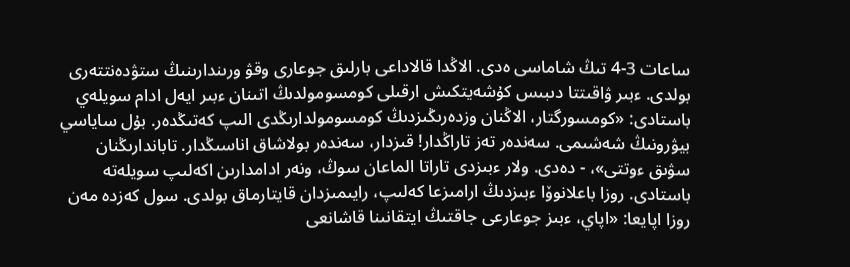ساعات 3-4 تىڭ شاماسى ەدى. الاڭدا قالاداعى بارلىق جوعارى وقۋ ورىندارىنىڭ ستۋدەنتتەرى بولدى. ءبىر ۋاقىتتا دىبىس كۇشەيتكىش ارقىلى كومسومولدىڭ اتىنان ءبىر ايەل ادام سويلەي باستادى: «كومسورگتار، الاڭنان وزدەرىڭىزدىڭ كومسومولدارىڭدى الىپ كەتىڭدەر. بۇل ساياسي بيۋرونىڭ شەشىمى. سەندەر تەز تاراڭدار! قىزدار، سەندەر بولاشاق اناسىڭدار. تاباندارىڭنان سۋىق ءوتتى»، - دەدى. ولار ءبىزدى تاراتا الماعان سوڭ، ونەر ادامدارىن اكەلىپ سويلەتە باستادى. روزا باعلانوۆا ءبىزدىڭ ارامىزعا كەلىپ، رايىمىزدان قايتارماق بولدى. سول كەزدە مەن روزا اپايعا: «اپاي، ءبىز جوعارعى جاقتىڭ ايتقانىنا قاشانعى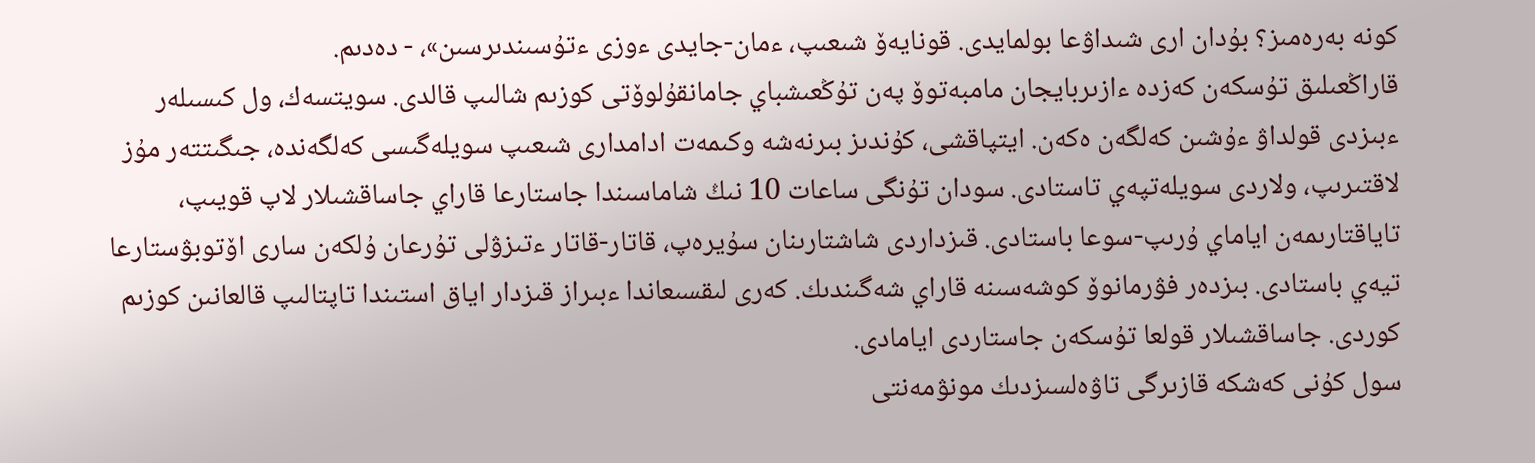كونە بەرەمىز؟ بۇدان ارى شىداۋعا بولمايدى. قونايەۆ شىعىپ، ءمان-جايدى ءوزى ءتۇسىندىرسىن»، - دەدىم.
قاراڭعىلىق تۇسكەن كەزدە ءازىربايجان مامبەتوۆ پەن تۇڭعىشباي جامانقۇلوۆتى كوزىم شالىپ قالدى. سويتسەك، ول كىسىلەر ءبىزدى قولداۋ ءۇشىن كەلگەن ەكەن. ايتپاقشى، كۇندىز بىرنەشە وكىمەت ادامدارى شىعىپ سويلەگىسى كەلگەندە، جىگىتتەر مۇز لاقتىرىپ، ولاردى سويلەتپەي تاستادى. سودان تۇنگى ساعات 10 نىڭ شاماسىندا جاستارعا قاراي جاساقشىلار لاپ قويىپ، تاياقتارىمەن اياماي ۇرىپ-سوعا باستادى. قىزداردى شاشتارىنان سۇيرەپ، قاتار-قاتار ءتىزۋلى تۇرعان ۇلكەن سارى اۆتوبۋستارعا تيەي باستادى. بىزدەر فۋرمانوۆ كوشەسىنە قاراي شەگىندىك. كەرى لىقسىعاندا ءبىراز قىزدار اياق استىندا تاپتالىپ قالعانىن كوزىم كوردى. جاساقشىلار قولعا تۇسكەن جاستاردى ايامادى.
سول كۇنى كەشكە قازىرگى تاۋەلسىزدىك مونۋمەنتى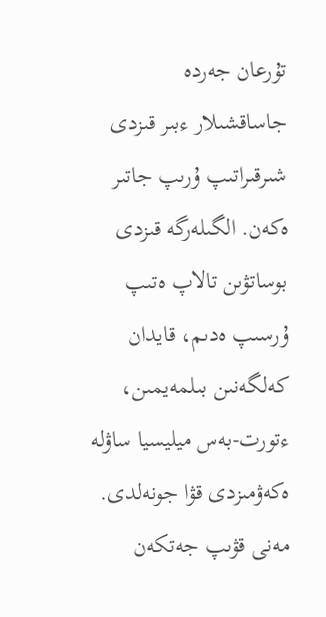تۇرعان جەردە جاساقشىلار ءبىر قىزدى شىرقىراتىپ ۇرىپ جاتىر ەكەن. الگىلەرگە قىزدى بوساتۋىن تالاپ ەتىپ ۇرسىپ ەدىم، قايدان كەلگەنىن بىلمەيمىن، ءتورت-بەس ميليسيا ساۋلە ەكەۋمىزدى قۋا جونەلدى. مەنى قۋىپ جەتكەن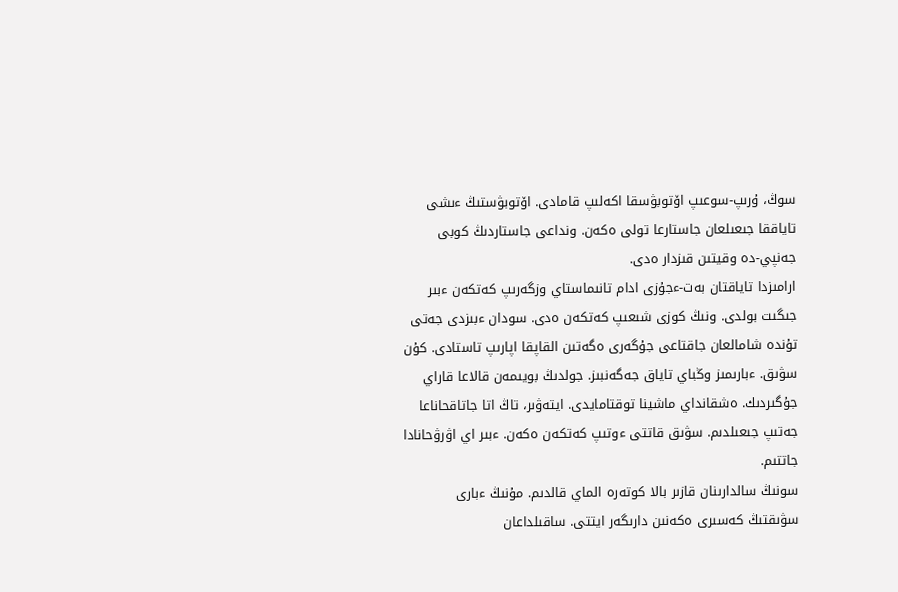سوڭ، ۇرىپ-سوعىپ اۆتوبۋسقا اكەلىپ قامادى. اۆتوبۋستىڭ ءىشى تاياققا جىعىلعان جاستارعا تولى ەكەن. ونداعى جاستاردىڭ كوبى جەنپي-دە وقيتىن قىزدار ەدى.
ارامىزدا تاياقتان بەت-ءجۇزى ادام تانىماستاي وزگەرىپ كەتكەن ءبىر جىگىت بولدى. ونىڭ كوزى شىعىپ كەتكەن ەدى. سودان ءبىزدى جەتى تۇندە شامالعان جاقتاعى جۇگەرى ەگەتىن القاپقا اپارىپ تاستادى. كۇن سۋىق. ءبارىمىز وڭباي تاياق جەگەنبىز. جولدىڭ بويىمەن قالاعا قاراي جۇگىردىك. ەشقانداي ماشينا توقتامايدى. ايتەۋىر، تاڭ اتا جاتاقحاناعا جەتىپ جىعىلدىم. سۋىق قاتتى ءوتىپ كەتكەن ەكەن. ءبىر اي اۋرۋحانادا جاتتىم.
سونىڭ سالدارىنان قازىر بالا كوتەرە الماي قالدىم. مۇنىڭ ءبارى سۋىقتىڭ كەسىرى ەكەنىن دارىگەر ايتتى. ساقىلداعان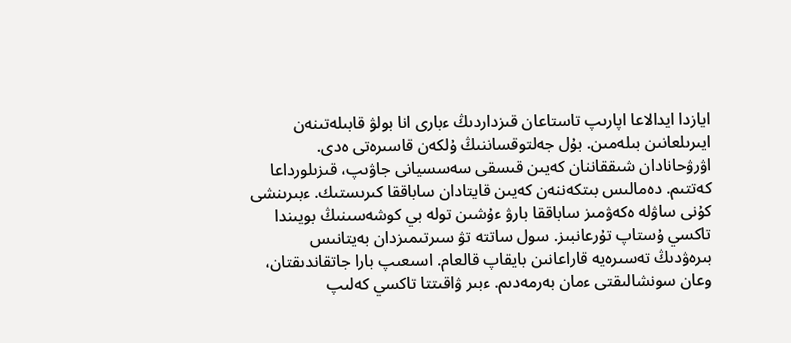ايازدا ايدالاعا اپارىپ تاستاعان قىزداردىڭ ءبارى انا بولۋ قابىلەتىنەن ايىرىلعانىن بىلەمىن. بۇل جەلتوقساننىڭ ۇلكەن قاسىرەتى ەدى.
اۋرۋحانادان شىققاننان كەيىن قىسقى سەسسيانى جاۋىپ، قىزىلورداعا كەتتىم. دەمالىس بىتكەننەن كەيىن قايتادان ساباققا كىرىستىك. ءبىرىنشى كۇنى ساۋلە ەكەۋمىز ساباققا بارۋ ءۇشىن تولە بي كوشەسىنىڭ بويىندا تاكسي ۇستاپ تۇرعانبىز. سول ساتتە تۋ سىرتىمىزدان بەيتانىس بىرەۋدىڭ تەسىرەيە قاراعانىن بايقاپ قالعام. اسىعىپ بارا جاتقاندىقتان، وعان سونشالىقتى ءمان بەرمەدىم. ءبىر ۋاقىتتا تاكسي كەلىپ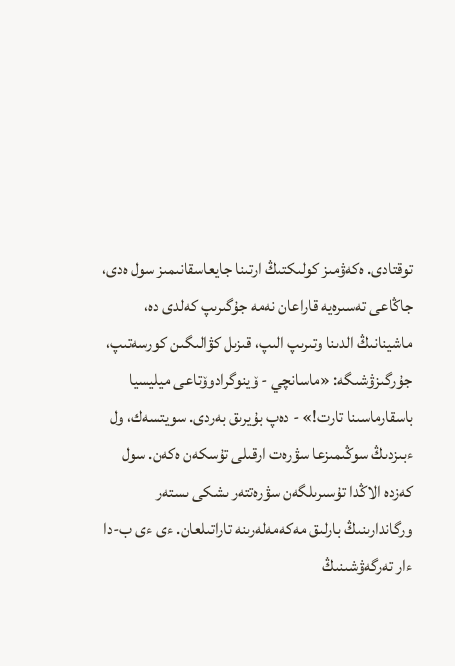توقتادى. ەكەۋمىز كولىكتىڭ ارتىنا جايعاسقانىمىز سول ەدى، جاڭاعى تەسىرەيە قاراعان نەمە جۇگىرىپ كەلدى دە، ماشينانىڭ الدىنا وتىرىپ الىپ، قىزىل كۋالىگىن كورسەتىپ، جۇرگىزۋشىگە: «ماسانچي - ۆينوگرادوۆتاعى ميليسيا باسقارماسىنا تارت!» - دەپ بۇيرىق بەردى. سويتسەك، ول ءبىزدىڭ سوڭىمىزعا سۋرەت ارقىلى تۇسكەن ەكەن. سول كەزدە الاڭدا تۇسىرىلگەن سۋرەتتەر ىشكى ىستەر ورگاندارىنىڭ بارلىق مەكەمەلەرىنە تاراتىلعان. ءى ءى ب-دا ءار تەرگەۋشىنىڭ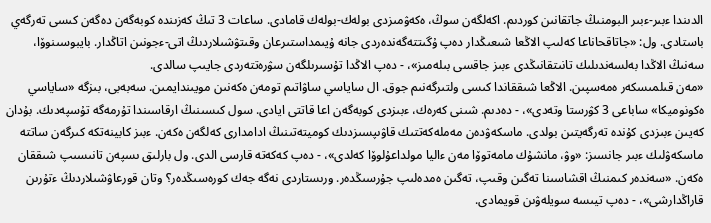الدىندا ءبىر-ءبىر البومنىڭ جاتقانىن كوردىم. اكەلگەن سوڭ، ەكەۋمىزدى بولەك-بولەك قامادى. ساعات 3 تىڭ كەزىندە كوبەگەن دەگەن كىسى تەرگەي باستادى. ول: «جاتاقحاناعا كەلىپ الاڭعا شىعىڭدار دەپ ۇگىتتەگەندەردى جانە ۇيىمداستىرعان وقىتۋشىلاردىڭ اتى-ءجونىن اتاڭدار. بايبوسىنوۆا، سەنىڭ الاڭدا بەلسەندىلىك تانىتقانىڭدى ءبىز جاقسى بىلەمىز»، - دەپ الاڭدا تۇسىرىلگەن سۋرەتتەردى جايىپ سالدى.
«مەن قىلمىسكەر ەمەسپىن. الاڭعا شىققاندا كىسى ولتىرگەنىم جوق. ال ساياسي ساۋاتىم تومەن ەكەنىن مويىندايمىن. سەبەبى، بىزگە «ساياسي ەكونوميكا» ساباعى 3 كۋرستا وتەدى»، - دەدىم. شىنى كەرەك، ءبىزدى كوبەگەن اعا قاتتى ايادى. سول كىسىنىڭ ارقاسىندا تۇرمەگە تۇسپەدىك. بۇدان كەيىن ءبىزدى كۇندە تەرگەيتىن بولدى. ماسكەۋدەن مەملەكەتتىك قاۋىپسىزدىك كوميتەتىنىڭ ادامدارى كەلگەن ەكەن. ءبىز كابينەتكە كىرگەن ساتتە ماسكەۋلىك ءبىر جانسىز: «وۋ، مانشۇك مامەتوۆا مەن ءاليا مولداعۇلوۆا كەلدى»، - دەپ كەكەتە قارسى الدى. ول بارلىق ىسپەن تانىسىپ شىققان ەكەن. «سەندەر كىمنىڭ اقشاسىنا تەگىن وقىپ، تەگىن ەمدەلىپ جۇرسىڭدەر. ورىستاردى نەگە جەك كورەسىڭدەر؟ وتان قورعاۋشىلاردىڭ ءتۇرىن قاراڭدارشى»، - دەپ تيىسە سويلەۋىن قويمادى.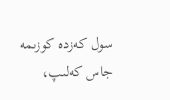سول كەزدە كوزىمە جاس كەلىپ،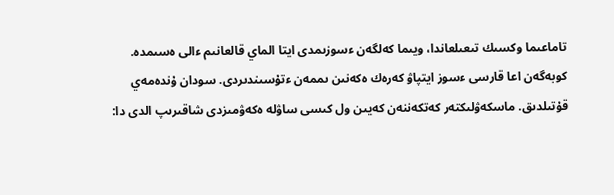تاماعىما وكسىك تىعىلعاندا، ويىما كەلگەن ءسوزىمدى ايتا الماي قالعانىم ءالى ەسىمدە.
كوبەگەن اعا قارسى ءسوز ايتپاۋ كەرەك ەكەنىن ىممەن ءتۇسىندىردى. سودان ۇندەمەي قۇتىلدىق. ماسكەۋلىكتەر كەتكەننەن كەيىن ول كىسى ساۋلە ەكەۋمىزدى شاقىرىپ الدى دا: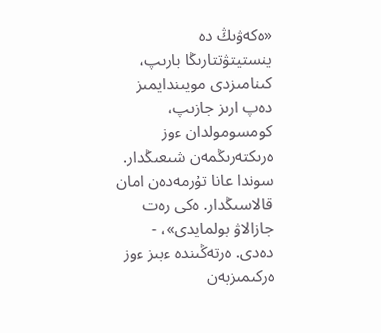«ەكەۋىڭ دە ينستيتۋتتارىڭا بارىپ، كىنامىزدى مويىندايمىز دەپ ارىز جازىپ، كومسومولدان ءوز ەرىكتەرىڭمەن شىعىڭدار. سوندا عانا تۇرمەدەن امان قالاسىڭدار. ەكى رەت جازالاۋ بولمايدى»، - دەدى. ەرتەڭىندە ءبىز ءوز ەركىمىزبەن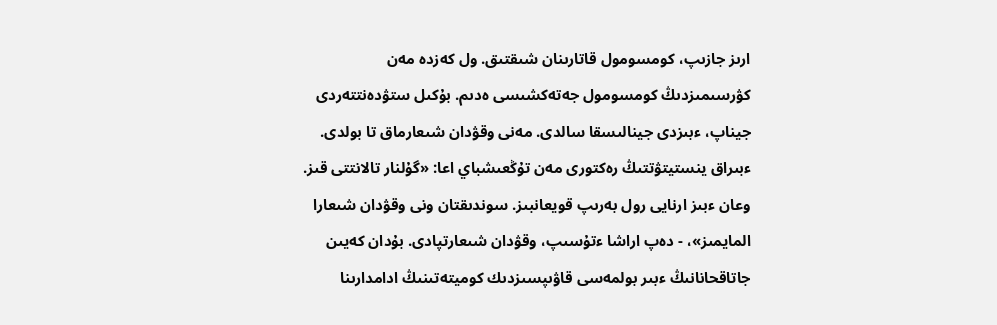ارىز جازىپ، كومسومول قاتارىنان شىقتىق. ول كەزدە مەن كۋرسىمىزدىڭ كومسومول جەتەكشىسى ەدىم. بۇكىل ستۋدەنتتەردى جيناپ، ءبىزدى جينالىسقا سالدى. مەنى وقۋدان شىعارماق تا بولدى. ءبىراق ينستيتۋتتىڭ رەكتورى مەن تۇڭعىشباي اعا: «گۇلنار تالانتتى قىز. وعان ءبىز ارنايى رول بەرىپ قويعانبىز. سوندىقتان ونى وقۋدان شىعارا المايمىز»، - دەپ اراشا ءتۇسىپ، وقۋدان شىعارتپادى. بۇدان كەيىن جاتاقحانانىڭ ءبىر بولمەسى قاۋىپسىزدىك كوميتەتىنىڭ ادامدارىنا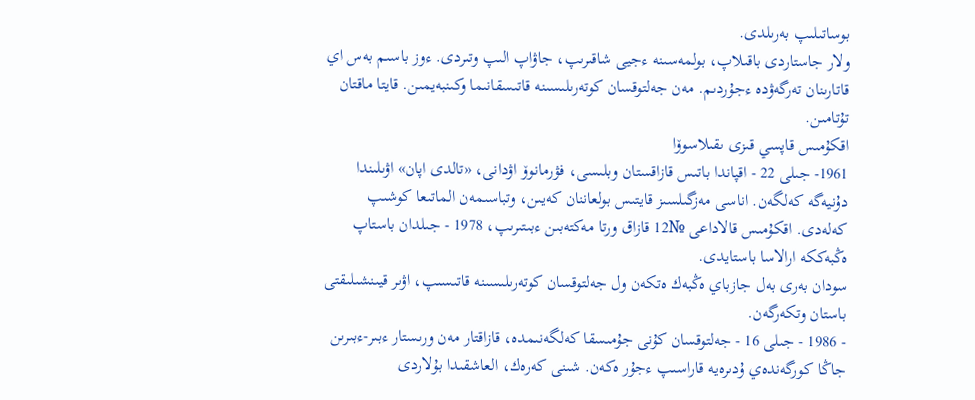بوساتىلىپ بەرىلدى.
ولار جاستاردى باقىلاپ، بولمەسىنە ءجيى شاقىرىپ، جاۋاپ الىپ وتىردى. ءوز باسىم بەس اي قاتارىنان تەرگەۋدە ءجۇردىم. مەن جەلتوقسان كوتەرىلىسىنە قاتىسقانىما وكىنبەيمىن. قايتا ماقتان تۇتامىن.
اقكۇمىس قاپسي قىزى ىقىلاسوۆا
1961- جىلى 22 - اقپاندا باتىس قازاقستان وبلىسى، فۋرمانوۆ اۋدانى، «تالدى اپان» اۋىلىندا دۇنيەگە كەلگەن. اناسى مەزگىلسىز قايتىس بولعاننان كەيىن، وتباسىمەن الماتىعا كوشىپ كەلەدى. اقكۇمىس قالاداعى №12 قازاق ورتا مەكتەبىن ءبىتىرىپ، 1978 - جىلدان باستاپ ەڭبەككە ارالاسا باستايدى.
سودان بەرى بەل جازباي ەڭبەك ەتكەن ول جەلتوقسان كوتەرىلىسىنە قاتىسىپ، اۋىر قيىنشىلىقتى باستان وتكەرگەن.
- 1986 - جىلى 16 - جەلتوقسان كۇنى جۇمىسقا كەلگەنىمدە، قازاقتار مەن ورىستار ءبىر-ءبىرىن جاڭا كورگەندەي ۇدىرەيە قاراسىپ ءجۇر ەكەن. شىنى كەرەك، العاشقىدا بۇلاردى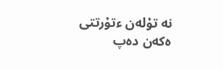نە تۇلەن ءتۇرتتى ەكەن دەپ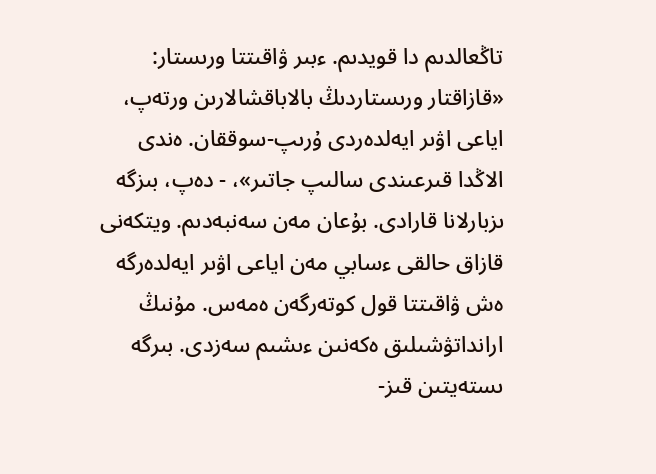تاڭعالدىم دا قويدىم. ءبىر ۋاقىتتا ورىستار: «قازاقتار ورىستاردىڭ بالاباقشالارىن ورتەپ، اياعى اۋىر ايەلدەردى ۇرىپ-سوققان. ەندى الاڭدا قىرعىندى سالىپ جاتىر»، - دەپ، بىزگە ىزبارلانا قارادى. بۇعان مەن سەنبەدىم. ويتكەنى قازاق حالقى ءسابي مەن اياعى اۋىر ايەلدەرگە ەش ۋاقىتتا قول كوتەرگەن ەمەس. مۇنىڭ ارانداتۋشىلىق ەكەنىن ءىشىم سەزدى. بىرگە ىستەيتىن قىز-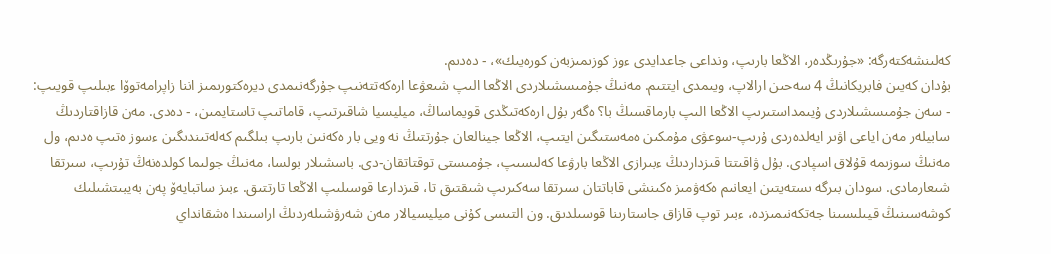كەلىنشەكتەرگە: «جۇرىڭدەر، الاڭعا بارىپ، ونداعى جاعدايدى ءوز كوزىمىزبەن كورەيىك»، - دەدىم.
بۇدان كەيىن فابريكانىڭ 4 سەحىن ارالاپ، ويىمدى ايتتىم. مەنىڭ جۇمىسشىلاردى الاڭعا الىپ شىعۋعا ارەكەتتەنىپ جۇرگەنىمدى ديرەكتورىمىز اننا زاپرامەتوۆا ءبىلىپ قويىپ:
- سەن جۇمىسشىلاردى ۇيىمداستىرىپ الاڭعا الىپ بارماقسىڭ با؟ ەگەر بۇل ارەكەتىڭدى قويماساڭ، ميليسيا شاقىرتىپ، قاماتىپ تاستايمىن، - دەدى. مەن قازاقتاردىڭ سابيلەر مەن اياعى اۋىر ايەلدەردى ۇرىپ-سوعۋى مۇمكىن ەمەستىگىن ايتىپ، الاڭعا جينالعان جۇرتتىڭ نە ويى بار ەكەنىن بارىپ بىلگىم كەلەتىندىگىن ءسوز ەتىپ ەدىم، ول مەنىڭ سوزىمە قۇلاق اسپادى. بۇل ۋاقىتتا قىزداردىڭ ءبىرازى الاڭعا بارۋعا كەلىسىپ، جۇمىستى توقتاتقان-دى. باسشىلار بولسا، مەنىڭ جولىما كولدەنەڭ تۇرىپ، سىرتقا شىعارمادى. سودان بىرگە ىستەيتىن ايعانىم ەكەۋمىز ەكىنشى قاباتتان سىرتقا سەكىرىپ شىقتىق تا، قىزدارعا قوسىلىپ الاڭعا تارتتىق. ءبىز ساتبايەۆ پەن بەيبىتشىلىك كوشەسىنىڭ قيىلىسىنا جەتكەنىمىزدە، ءبىر توپ قازاق جاستارىنا قوسىلدىق. ون التىسى كۇنى ميليسيالار مەن شەرۋشىلەردىڭ اراسىندا ەشقانداي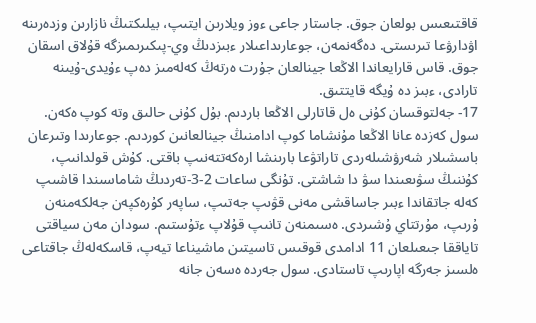قاقتىعىس بولعان جوق. جاستار جاعى ءوز ويلارىن ايتىپ، بيلىكتىڭ نازارىن وزدەرىنە اۋدارۋعا تىرىستى. دەگەنمەن، جوعارىداعىلار ءبىزدىڭ وي-پىكىرىمىزگە قۇلاق اسقان جوق. قاس قارايعاندا الاڭعا جينالعان جۇرت ەرتەڭ كەلەمىز دەپ ءۇيدى-ۇيىنە تارادى، ءبىز دە ۇيگە قايتتىق.
17- جەلتوقسان كۇنى ەل قاتارلى الاڭعا باردىم. بۇل كۇنى حالىق وتە كوپ ەكەن. سول كەزدە عانا الاڭعا مۇنشاما كوپ ادامنىڭ جينالعانىن كوردىم. جوعارىدا وتىرعان باسشىلار شەرۋشىلەردى تاراتۋعا بارىنشا ارەكەتتەنىپ باقتى. كۇش قولدانىپ، كۇننىڭ سۋىعىندا سۋ دا شاشتى. تۇنگى ساعات 2-3-تەردىڭ شاماسىندا قاشىپ كەلە جاتقاندا ءبىر جاساقشى مەنى قۋىپ جەتىپ، ساپەر كۇرەكپەن جەلكەمنەن ۇرىپ، مۇرتتاي ۇشىردى. ەسىمنەن تانىپ قۇلاپ ءتۇستىم. سودان مەن سياقتى تاياققا جىعىلعان 11 ادامدى قوقىس تاسيتىن ماشيناعا تيەپ، قاسكەلەڭ جاقتاعى ەلسىز جەرگە اپارىپ تاستادى. سول جەردە ەسەن جانە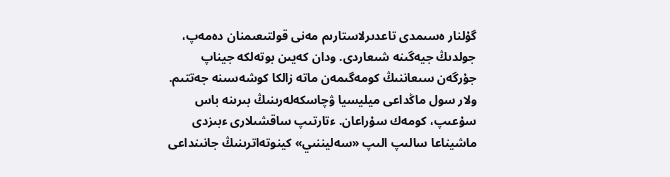گۇلنار ەسىمدى تاعدىرلاستارىم مەنى قولتىعىمنان دەمەپ، جولدىڭ جيەگىنە شىعاردى. ودان كەيىن بوتەلكە جيناپ جۇرگەن سىعاننىڭ كومەگىمەن ماتە زالكا كوشەسىنە جەتتىم. ولار سول ماڭداعى ميليسيا ۋچاسكەلەرىنىڭ بىرىنە باس سۇعىپ، كومەك سۇراعان. ءتارتىپ ساقشىلارى ءبىزدى ماشيناعا سالىپ الىپ «سەليننىي» كينوتەاترىنىڭ جانىنداعى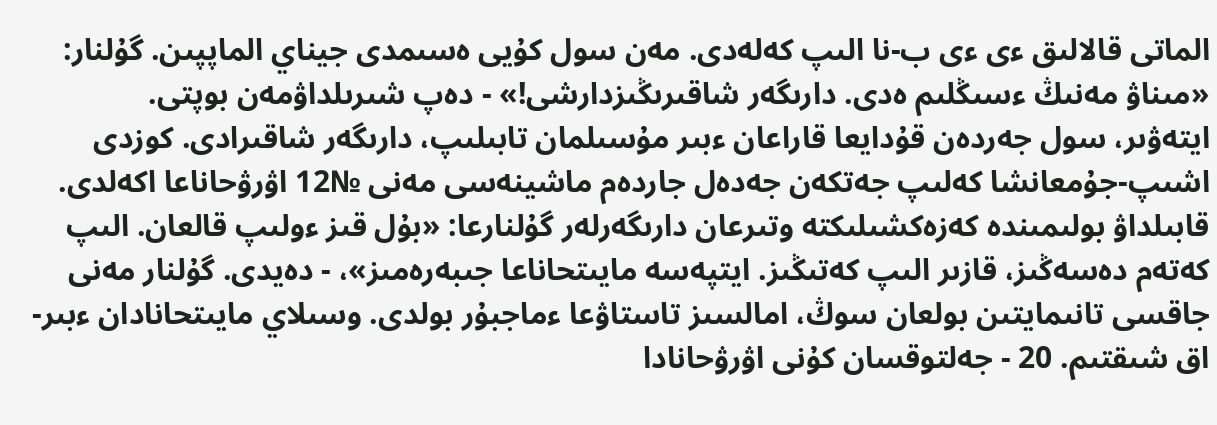الماتى قالالىق ءى ءى ب-نا الىپ كەلەدى. مەن سول كۇيى ەسىمدى جيناي الماپپىن. گۇلنار: «مىناۋ مەنىڭ ءسىڭلىم ەدى. دارىگەر شاقىرىڭىزدارشى!» - دەپ شىرىلداۋمەن بوپتى.
ايتەۋىر، سول جەردەن قۇدايعا قاراعان ءبىر مۇسىلمان تابىلىپ، دارىگەر شاقىرادى. كوزدى اشىپ-جۇمعانشا كەلىپ جەتكەن جەدەل جاردەم ماشينەسى مەنى №12 اۋرۋحاناعا اكەلدى. قابىلداۋ بولىمىندە كەزەكشىلىكتە وتىرعان دارىگەرلەر گۇلنارعا: «بۇل قىز ءولىپ قالعان. الىپ كەتەم دەسەڭىز، قازىر الىپ كەتىڭىز. ايتپەسە مايىتحاناعا جىبەرەمىز»، - دەيدى. گۇلنار مەنى جاقسى تانىمايتىن بولعان سوڭ، امالسىز تاستاۋعا ءماجبۇر بولدى. وسىلاي مايىتحانادان ءبىر-اق شىقتىم. 20 - جەلتوقسان كۇنى اۋرۋحانادا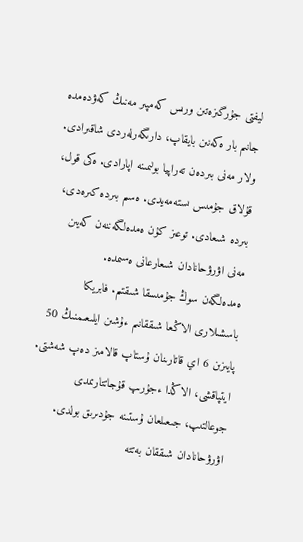ليفتى جۇرگىزەتىن ورىس كەمپىر مەنىڭ كەۋدەمدە جانىم بار ەكەنىن بايقاپ، دارىگەرلەردى شاقىرادى. ولار مەنى بىردەن تەراپيا بولىمىنە اپارادى. ەكى قول، قۇلاق جۇمىس ىستەمەيدى. ەسىم بىردە كىرەدى، بىردە شىعادى. توعىز كۇن ەمدەلگەننەن كەيىن مەنى اۋرۋحانادان شىعارعانى ەسىمدە.
ەمدەلگەن سوڭ جۇمىسقا شىقتىم. فابريكا باسشىلارى الاڭعا شىققانىم ءۇشىن ايلىعىمنىڭ 50 پايىزىن 6 اي قاتارىنان ۇستاپ قالامىز دەپ شەشتى. ايتپاقشى، الاڭدا ءجۇرىپ قۇجاتتارىمدى جوعالتىپ، جىعىلعان ۇستىنە جۇدىرىق بولدى.
اۋرۋحانادان شىققان بەتتە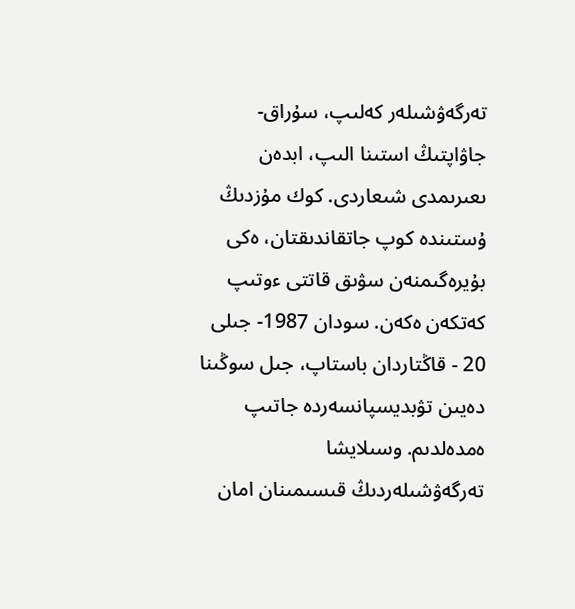تەرگەۋشىلەر كەلىپ، سۇراق-جاۋاپتىڭ استىنا الىپ، ابدەن ىعىرىمدى شىعاردى. كوك مۇزدىڭ ۇستىندە كوپ جاتقاندىقتان، ەكى بۇيرەگىمنەن سۋىق قاتتى ءوتىپ كەتكەن ەكەن. سودان 1987- جىلى 20 - قاڭتاردان باستاپ، جىل سوڭىنا دەيىن تۋبديسپانسەردە جاتىپ ەمدەلدىم. وسىلايشا تەرگەۋشىلەردىڭ قىسىمىنان امان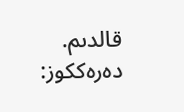قالدىم.
دەرەككوز: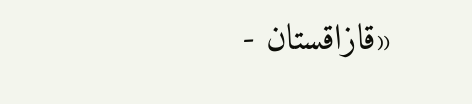«قازاقستان -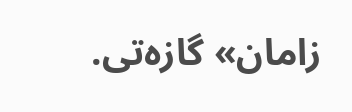زامان» گازەتى.